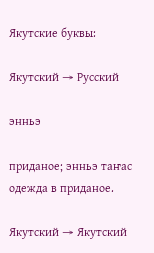Якутские буквы:

Якутский → Русский

энньэ

приданое; энньэ таҥас одежда в приданое.

Якутский → Якутский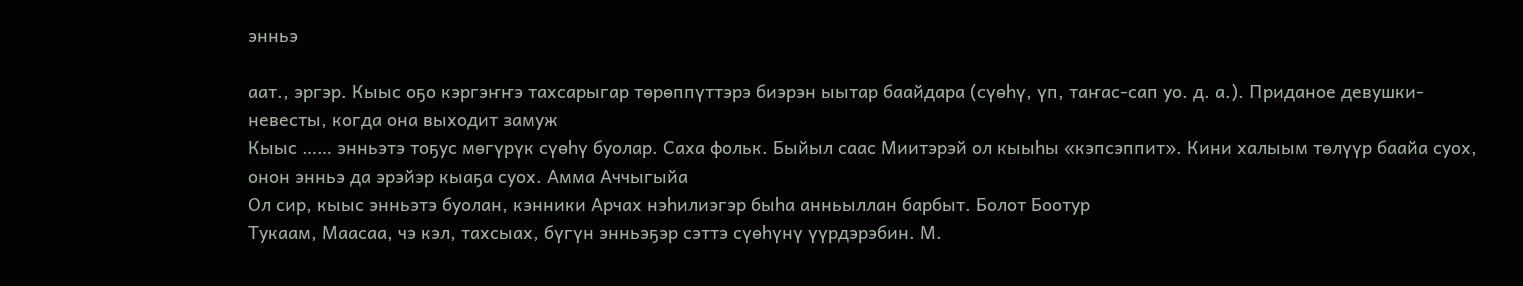энньэ

аат., эргэр. Кыыс оҕо кэргэҥҥэ тахсарыгар төрөппүттэрэ биэрэн ыытар баайдара (сүөһү, үп, таҥас-сап уо. д. а.). Приданое девушки-невесты, когда она выходит замуж
Кыыс …… энньэтэ тоҕус мөгүрүк сүөһү буолар. Саха фольк. Быйыл саас Миитэрэй ол кыыһы «кэпсэппит». Кини халыым төлүүр баайа суох, онон энньэ да эрэйэр кыаҕа суох. Амма Аччыгыйа
Ол сир, кыыс энньэтэ буолан, кэнники Арчах нэһилиэгэр быһа анньыллан барбыт. Болот Боотур
Тукаам, Маасаа, чэ кэл, тахсыах, бүгүн энньэҕэр сэттэ сүөһүнү үүрдэрэбин. М.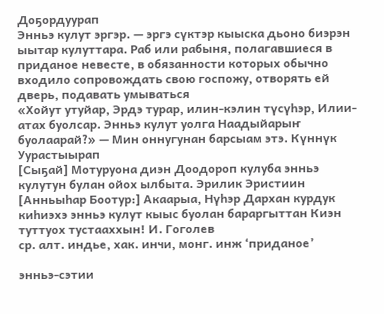Доҕордуурап
Энньэ кулут эргэр. — эргэ сүктэр кыыска дьоно биэрэн ыытар кулуттара. Раб или рабыня, полагавшиеся в приданое невесте, в обязанности которых обычно входило сопровождать свою госпожу, отворять ей дверь, подавать умываться
«Хойут утуйар, Эрдэ турар, илин-кэлин түсүһэр, Илии-атах буолсар. Энньэ кулут уолга Наадыйарыҥ буолаарай?» — Мин оннугунан барсыам этэ. Күннүк Уурастыырап
[Сыҕай] Мотуруона диэн Доодороп кулуба энньэ кулутун булан ойох ылбыта. Эрилик Эристиин
[Анньыһар Боотур:] Акаарыа, Нүһэр Дархан курдук киһиэхэ энньэ кулут кыыс буолан бараргыттан Киэн туттуох тустааххын! И. Гоголев
ср. алт. индье, хак. инчи, монг. инж ‘приданое’

энньэ-сэтии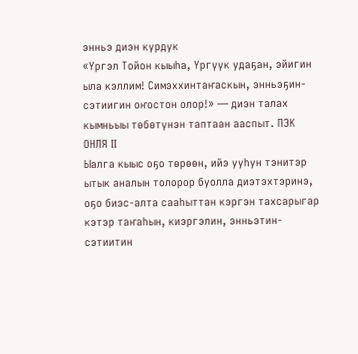энньэ диэн курдук
«Үргэл Тойон кыыһа, Үргүүк удаҕан, эйигин ыла кэллим! Симэххинтаҥаскын, энньэҕин-сэтиигин оҥостон олор!» — диэн талах кымньыы төбөтүнэн таптаан ааспыт. ПЭК ОНЛЯ II
Ыалга кыыс оҕо төрөөн, ийэ ууһун тэнитэр ытык аналын толорор буолла диэтэхтэринэ, оҕо биэс-алта сааһыттан кэргэн тахсарыгар кэтэр таҥаһын, киэргэлин, энньэтин-сэтиитин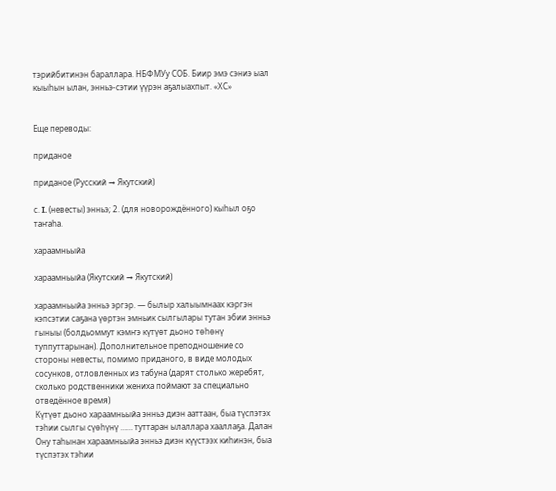тэрийбитинэн бараллара. НБФМУу СОБ. Биир эмэ сэниэ ыал кыыһын ылан, энньэ-сэтии үүрэн аҕалыахпыт. «ХС»


Еще переводы:

приданое

приданое (Русский → Якутский)

с. I. (невесты) энньэ; 2. (для новорождённого) кыһыл оҕо таҥаһа.

хараамньыйа

хараамньыйа (Якутский → Якутский)

хараамньыйа энньэ эргэр. — былыр халыымнаах кэргэн кэпсэтии саҕана үөртэн эмньик сылгылары тутан эбии энньэ гыныы (болдьоммут кэмҥэ күтүөт дьоно төһөнү туппуттарынан). Дополнительное преподношение со стороны невесты, помимо приданого, в виде молодых сосунков, отловленных из табуна (дарят столько жеребят, сколько родственники жениха поймают за специально отведённое время)
Күтүөт дьоно хараамньыйа энньэ диэн ааттаан, быа түспэтэх тэһии сылгы сүөһүнү …… туттаран ылаллара хааллаҕа. Далан
Ону таһынан хараамньыйа энньэ диэн күүстээх киһинэн, быа түспэтэх тэһии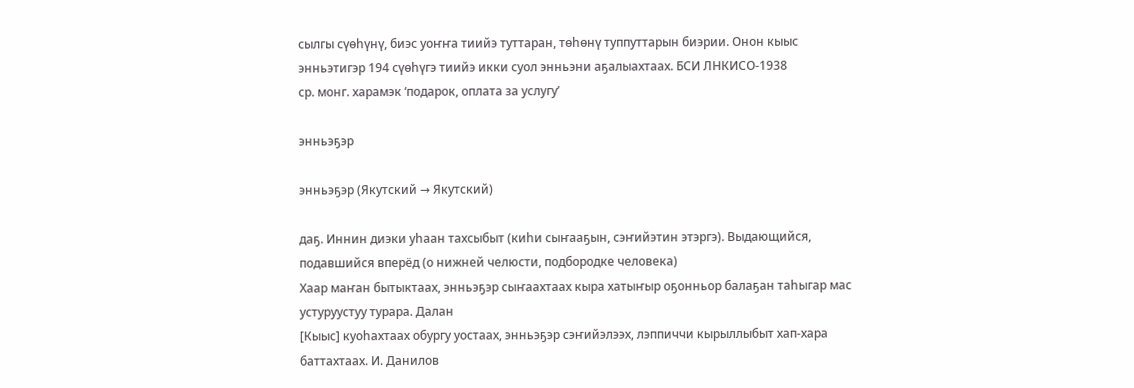сылгы сүөһүнү, биэс уоҥҥа тиийэ туттаран, төһөнү туппуттарын биэрии. Онон кыыс энньэтигэр 194 сүөһүгэ тиийэ икки суол энньэни аҕалыахтаах. БСИ ЛНКИСО-1938
ср. монг. харамэк ‘подарок, оплата за услугу’

энньэҕэр

энньэҕэр (Якутский → Якутский)

даҕ. Иннин диэки уһаан тахсыбыт (киһи сыҥааҕын, сэҥийэтин этэргэ). Выдающийся, подавшийся вперёд (о нижней челюсти, подбородке человека)
Хаар маҥан бытыктаах, энньэҕэр сыҥаахтаах кыра хатыҥыр оҕонньор балаҕан таһыгар мас устуруустуу турара. Далан
[Кыыс] куоһахтаах обургу уостаах, энньэҕэр сэҥийэлээх, лэппиччи кырыллыбыт хап-хара баттахтаах. И. Данилов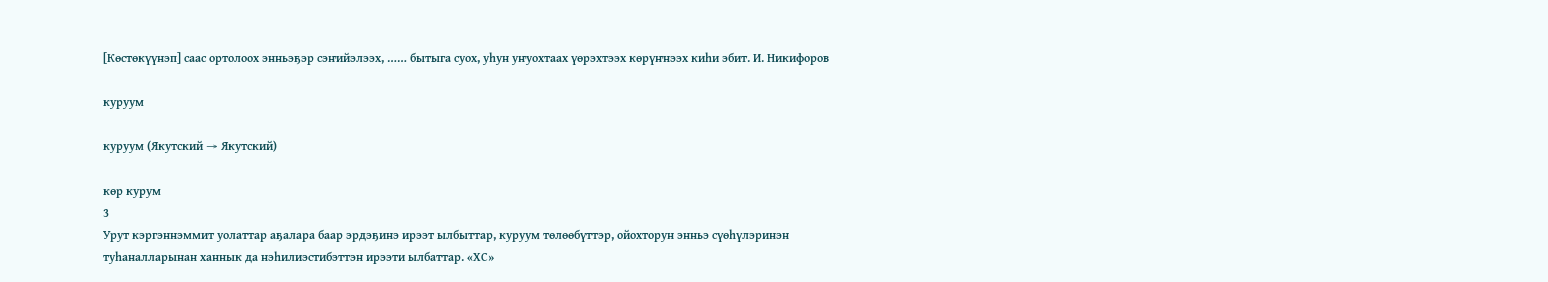[Көстөкүүнэп] саас ортолоох энньэҕэр сэҥийэлээх, …… бытыга суох, уһун уҥуохтаах үөрэхтээх көрүҥнээх киһи эбит. И. Никифоров

куруум

куруум (Якутский → Якутский)

көр курум
3
Урут кэргэннэммит уолаттар аҕалара баар эрдэҕинэ ирээт ылбыттар, куруум төлөөбүттэр, ойохторун энньэ сүөһүлэринэн туһаналларынан ханнык да нэһилиэстибэттэн ирээти ылбаттар. «ХС»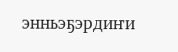энньэҕэрдиҥи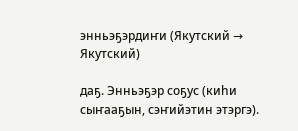энньэҕэрдиҥи (Якутский → Якутский)

даҕ. Энньэҕэр соҕус (киһи сыҥааҕын, сэҥийэтин этэргэ).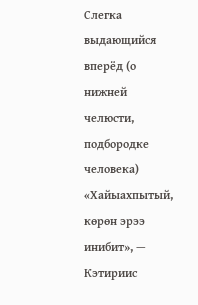Слегка выдающийся вперёд (о нижней челюсти, подбородке человека)
«Хайыахпытый, көрөн эрээ инибит», — Кэтириис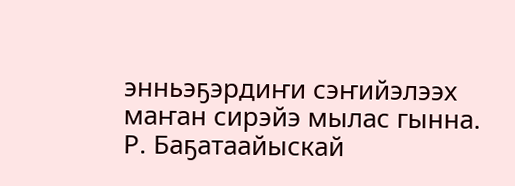энньэҕэрдиҥи сэҥийэлээх маҥан сирэйэ мылас гынна. Р. Баҕатаайыскай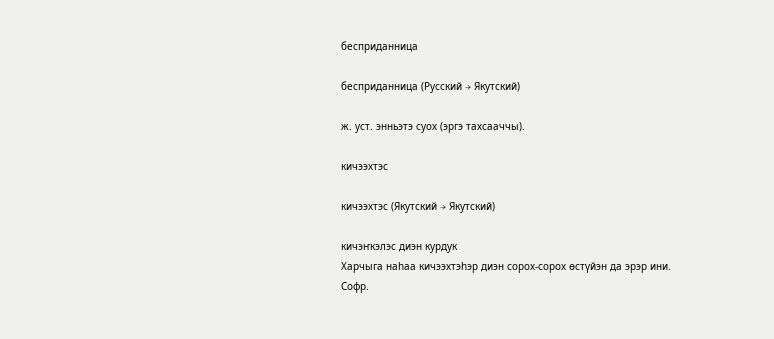бесприданница

бесприданница (Русский → Якутский)

ж. уст. энньэтэ суох (эргэ тахсааччы).

кичээхтэс

кичээхтэс (Якутский → Якутский)

кичэҥкэлэс диэн курдук
Харчыга наһаа кичээхтэһэр диэн сорох-сорох өстүйэн да эрэр ини. Софр.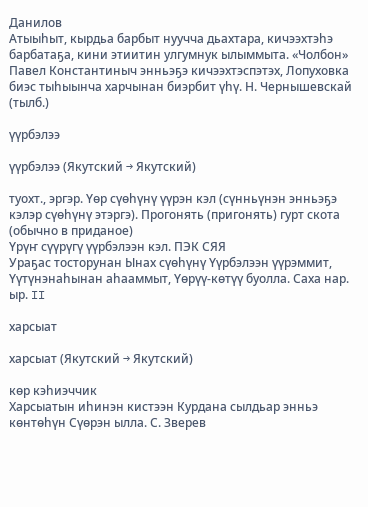Данилов
Атыыһыт, кырдьа барбыт нуучча дьахтара, кичээхтэһэ барбатаҕа, кини этиитин улгумнук ылыммыта. «Чолбон»
Павел Константиныч энньэҕэ кичээхтэспэтэх, Лопуховка биэс тыһыынча харчынан биэрбит үһү. Н. Чернышевскай (тылб.)

үүрбэлээ

үүрбэлээ (Якутский → Якутский)

туохт., эргэр. Үөр сүөһүнү үүрэн кэл (сүнньүнэн энньэҕэ кэлэр сүөһүнү этэргэ). Прогонять (пригонять) гурт скота (обычно в приданое)
Үрүҥ сүүрүгү үүрбэлээн кэл. ПЭК СЯЯ
Ураҕас тосторунан Ынах сүөһүнү Үүрбэлээн үүрэммит, Үүтүнэнаһынан аһааммыт, Үөрүү-көтүү буолла. Саха нар. ыр. II

харсыат

харсыат (Якутский → Якутский)

көр кэһиэччик
Харсыатын иһинэн кистээн Курдана сылдьар энньэ көнтөһүн Сүөрэн ылла. С. Зверев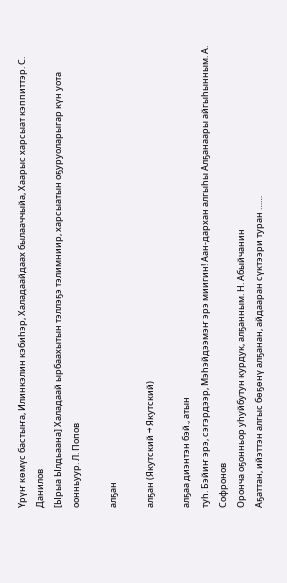Үрүҥ көмүс бастыҥа, Илинкэлин кэбиһэр, Халадаайдаах былааччыйа, Хаарыс харсыат кэппиттэр. С. Данилов
[Ырыа Ылдьаана] Халадаай ырбаахытын тэллэҕэ тэлимниир, харсыатын оҕуруоларыгар күн уота оонньуур. Л. Попов

алҕан

алҕан (Якутский → Якутский)

алҕаа диэнтэн бэй., атын
туһ. Бэйиҥ эрэ, сэгэрдээр, Мэһэйдээмэҥ эрэ миигин! Аан-дархан алгыһы Алҕанаары айгыһынным. А. Софронов
Оронча оҕонньор уһуйбутун курдук, алҕанным. Н. Абыйчанин
Аҕаттан, ийэттэн алгыс бөҕөнү алҕанан, айдааран сүктээри туран ……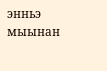энньэ мыынан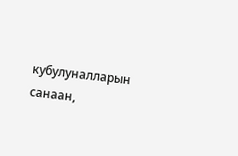кубулуналларын санаан,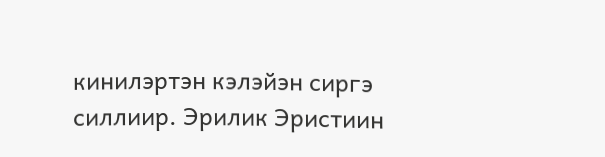кинилэртэн кэлэйэн сиргэ силлиир. Эрилик Эристиин